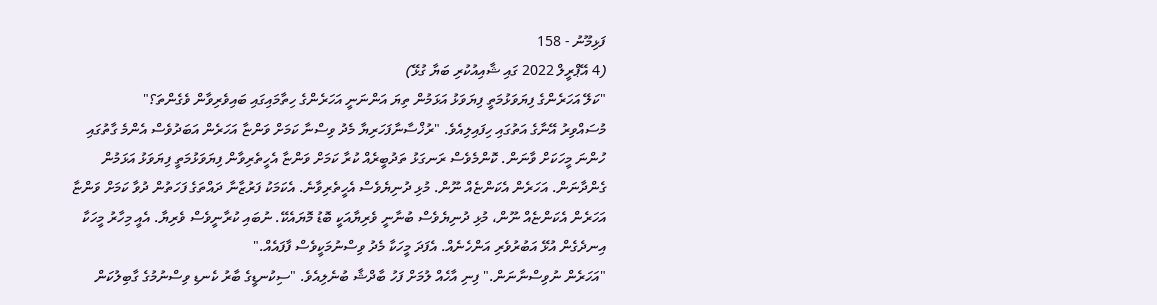ފަޅިމޫނު - 158
(4 އޭޕްރީލް 2022 ގައި ޝާއިއުކުރި ބަޔާ ގުޅޭ)
"ކަލޭ އަހަރެންގެ ފިޔަވަޅުމަތީ ފިޔަވަޅު އަޅަމުން ތިޔަ އަންނަނީ އަހަރެންގެ ހިތާމައިގައި ބައިވެރިވާން ވެގެންތަ؟"
މުސައްވިރު އޭނާގެ އަތުގައި ހިފައިލިއެވެ. "ރުޚްސާނާފަހަރިޔާ މެދު ވިސްނާ ކަމަށް ވަންޏާ އަހަރެން އަބަދުވެސް އެންމެ ގާތުގައި ހުންނަ މީހަކަށް ވާނަން. ކޮންމެވެސް ރަނގަޅު ތަދުބީރެއް ކުރާ ކަމަށް ވަންޏާ އެހީތެރިވާން ފިޔަވަޅުމަތީ ފިޔަވަޅު އަޅަމުން ގެންދާނަން. އަހަރެން އެކަންޏެއް ނޫން. މުޅި ދުނިޔެވެސް އެހީތެރިވާނެ. އެކަމަކު ފަރުޒާނާ ދައްތަގެ ފަހަތުން ދުވާ ކަމަށް ވަންޏާ އަހަރެން އެކަންޏެއް ނޫން، މުޅި ދުނިޔެވެސް ބުނާނީ ވެރިޔާއަކީ ބޮޑު މޮޔައެކޭ. ނުބައި ކުރާނީވެސް ވެރިޔާ. އެއީ މިހާރު މީހަކާ އިނދެގެން އުޅޭ އަބުރުވެރި އަންހެނެއް. އެފަދަ މީހަކާ މެދު ވިސްނުމަކީވެސް ފާފައެއް."
"އަހަރެން ނުވިސްނާނަން." ފިނި އާހެއް ލުމަށް ފަހު ބާދްޝާ ބުނެލިއެވެ. "ސިކުނޑީގެ ބާރު ކެނޑި ވިސްނުމުގެ ގާބިލުކަން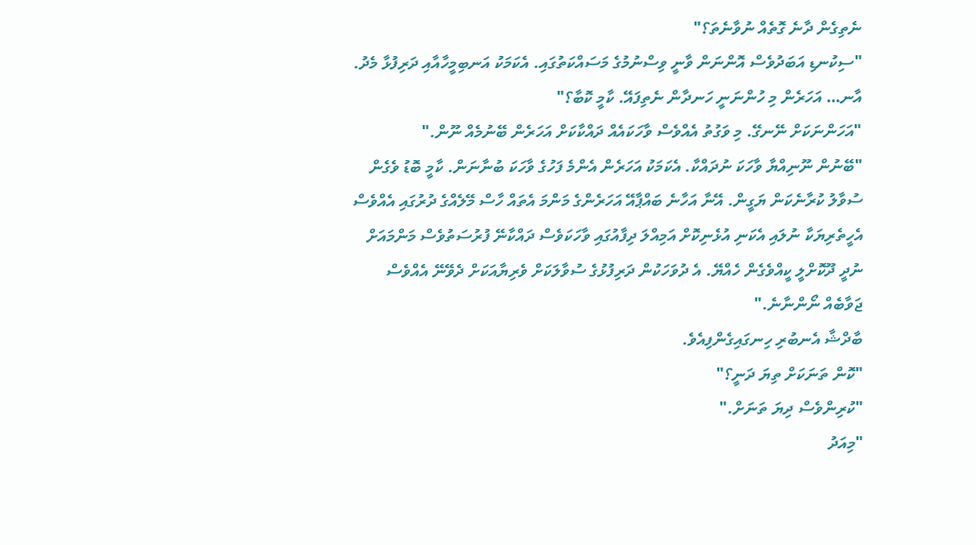ނެތިގެން ދާނެ ގޮތެއް ނުވާނެތަ؟"
"ސިކުނޑި އަބަދުވެސް އޮންނަން ވާނީ ވިސްނުމުގެ މަސައްކަތުގައި. އެކަމަކު އަނބިމީހާއާއި ދަރިފުޅާ މެދު. އާނ… އަހަރެން މި ހުންނަނީ ހަނދާން ނެތިފައޭ. ކާމީ ކޮބާ؟"
"އަހަންނަކަށް ނޭނގޭ. މި ވަގުތު އެއްވެސް ވާހަކައެއް ދައްކާކަށް އަހަރެން ބޭނުމެއް ނޫން."
"ބޭނުން ނޫނިއްޔާ ވާހަކަ ނުދައްކާ. އެކަމަކު އަހަރެން އެންމެ ފަހުގެ ވާހަކަ ބުނާނަން. ކާމީ ބޮޑު ވެގެން ސުވާލު ކުރާނެކަން ޔަގީން. އޭނާ އަހާނެ ބައްޕާއޭ އަހަރެންގެ މަންމަ އެތައް ހާސް މޭލެއްގެ ދުރުގައި އެއްވެސް އެހީތެރިޔަކާ ނުލައި އެކަނި އުޅެނިކޮށް އަމިއްލަ ދިފާއުގައި ވާހަކަވެސް ދައްކާނޭ ފުރުސަތުވެސް މަންމައަށް ނުދީ ދޫކޮށްލީ ކީއްވެގެން ހެއްޔޭ. އެ ދުވަހަކުން ދަރިފުޅުގެ ސުވާލަކަށް ވެރިޔާއަކަށް ދެވޭނޭ އެއްވެސް ޖަވާބެއް ނޯންނާނެ."
ބާދްޝާ އެނބުރި ހިނގައިގެންފިއެވެ.
"ކޮން ތަނަކަށް ތިޔަ ދަނީ؟"
"ކުރިންވެސް ދިޔަ ތަނަށް."
"މިއަދު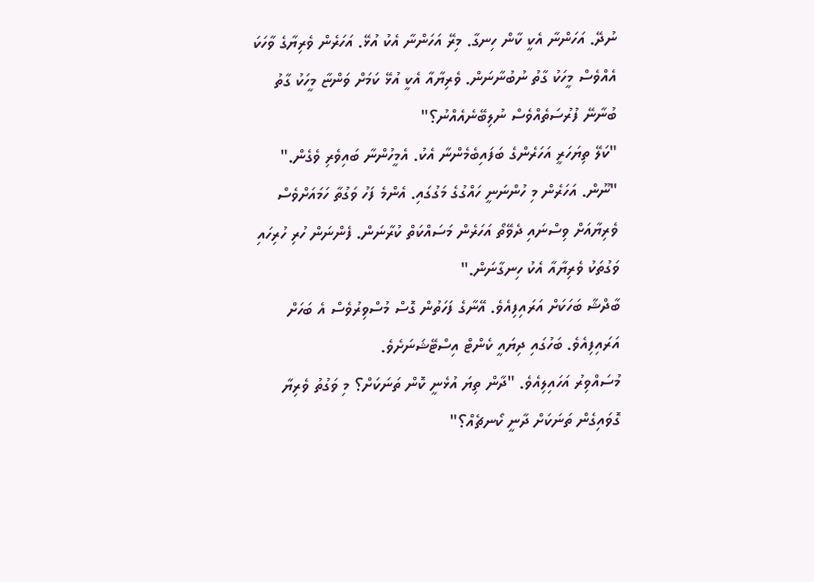ނުދޭ. އަހަންނާ އެކީ ކާން ހިނގާ. މިރޭ އަހަންނާ އެކު އުޅޭ. އަހަރެން ވެރިޔާގެ ވާހަކަ އެއްވެސް މީހަކު ގާތު ނުބުނާނަން. ވެރިޔާއާ އެކީ އުޅޭ ކަމަށް ވަންޏާ މީހަކު ގާތު ބުނާނޭ ފުރުސަތެއްވެސް ނުލިބޭނެއެއްނު؟"
"ކަލޭ ތިޔަހަރީ އަހަރެންގެ ބަފައިބެމެންނާ އެކު. އެމީހުންނާ ބައިވެރި ވެގެން."
"ނޫން. އަހަރެން މި ހުންނަނީ ހައްގުގެ މަގުގައި. އެންމެ ފަހު ވަގުތާ ހަމައަށްވެސް ވެރިޔާއަށް ވިސްނައި ދެވޭތޯ އަހަރެން މަސައްކަތް ކުރާނަން. ފެންނަން ހުރި ހުރިހައި ވަގުތަކު ވެރިޔާއާ އެކު ހިނގާނަން."
ބާދްޝާ ބަހަކަށް އަރައިފިއެވެ. އޭނާގެ ފަހަތުން ގޮސް މުސްވިރުވެސް އެ ބަހަށް އަރައިފިއެވެ. ބަހުގައި ދިޔައީ ކެންޓް އިސްޓޭޝަނަށެވެ.
މުސައްވިރު އަހައިލިއެވެ. "ދާން ތިޔަ އުޅެނީ ކޮން ތަނަކަށް؟ މި ވަގުތު ވެރިޔާ ގޮވައިގެން ތަނަކަށް ދާނީ ކޯނޗެއް؟"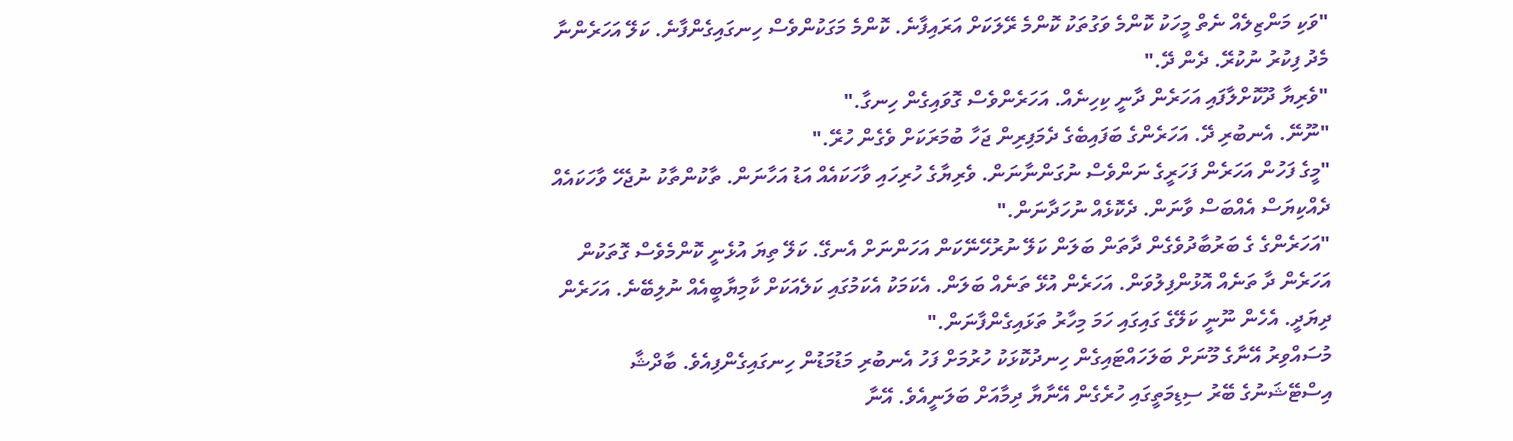"ވަކި މަންޒިލެއް ނެތް މީހަކު ކޮންމެ ވަގުތަކު ކޮންމެ ރޭލަކަށް އަރައިފާނެ. ކޮންމެ މަގަކުންވެސް ހިނގައިގެންފާނެ. ކަލޭ އަހަރެންނާ މެދު ފިކުރު ނުކުރޭ. ދެން ދޭ."
"ވެރިޔާ ދޫކޮށްލާފައި އަހަރެން ދާނީ ކިހިނެއް. އަހަރެންވެސް ގޮވައިގެން ހިނގާ."
"ނޫނޭ. އެނބުރި ދޭ. އަހަރެންގެ ބަފައިބެގެ ދެމަފިރިން ޖަހާ ބުމަރަކަށް ވެގެން ހުރޭ."
"މީގެ ފަހުން އަހަރެން ފަހަރީގެ ނަންވެސް ނުގަންނާނަން. ވެރިޔާގެ ހުރިހައި ވާހަކައެއް އަޑު އަހާނަން. ތާކުންތާކު ނުޖެހޭ ވާހަކައެއް ދެއްކިޔަސް އެއްބަސް ވާނަން. ދެކޮޅެއް ނުހަދާނަން."
"އަހަރެންގެ ގެ ބަރުބާދުވެގެން ދާތަން ބަލަން ކަލޭ ނުރުހޭނޭކަން އަހަންނަށް އެނގޭ. ކަލޭ ތިޔަ އުޅެނީ ކޮންމެވެސް ގޮތަކުން އަހަރެން ދާ ތަނެއް އޮޅުންފިލުވަން. އަހަރެން އުޅޭ ތަނެއް ބަލަން. އެކަމަކު އެކަމުގައި ކަލެއަކަށް ކާމިޔާބީއެއް ނުލިބޭނެ. އަހަރެން ދިޔަދީ. އެހެން ނޫނީ ކަލޭގެ ގައިގައި ހަމަ މިހާރު ތަޅައިގެންފާނަން."
މުސައްވިރު އޭނާގެ މޫނަށް ބަލަހައްޓައިގެން ހިނދުކޮޅަކު ހުރުމަށް ފަހު އެނބުރި މަޑުމަޑުން ހިނގައިގެންފިއެވެ. ބާދްޝާ އިސްޓޭޝަނުގެ ބޭރު ސިޑިމަތީގައި ހުރެގެން އޭނާޔާ ދިމާއަށް ބަލަނީއެވެ. އޭނާ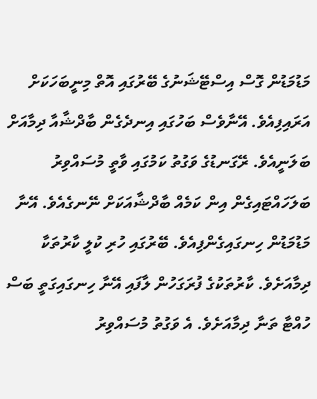މަޑުމަޑުން ގޮސް އިސްޓޭޝަނުގެ ބޭރުގައި އޮތް މިނީބަހަކަށް އަރައިފިއެވެ. އޭނާވެސް ބަހުގައި އިނދެގެން ބާދްޝާއާ ދިމާއަށް ބަލަނީއެވެ. ރޭގަނޑުގެ ވަގުތު ކަމުގައި ވާތީ މުސައްވިރު ބަލަހައްޓައިގެން އިން ކަމެއް ބާދްޝާއަކަށް ނޭނގެއެވެ. އޭނާ މަޑުމަޑުން ހިނގައިގެންފިއެވެ. ބޭރުގައި ހުރި ކުލީ ކާރުތަކާ ދިމާއަށެވެ. ކާރުތަކުގެ ފުރަގަހުން ލާފައި އޭނާ ހިނގައިގަތީ ބަސް ހުއްޓާ ތަނާ ދިމާއަށެވެ. އެ ވަގުތު މުސައްވިރު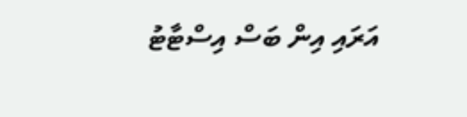އަރައި އިން ބަސް އިސްޓާޓު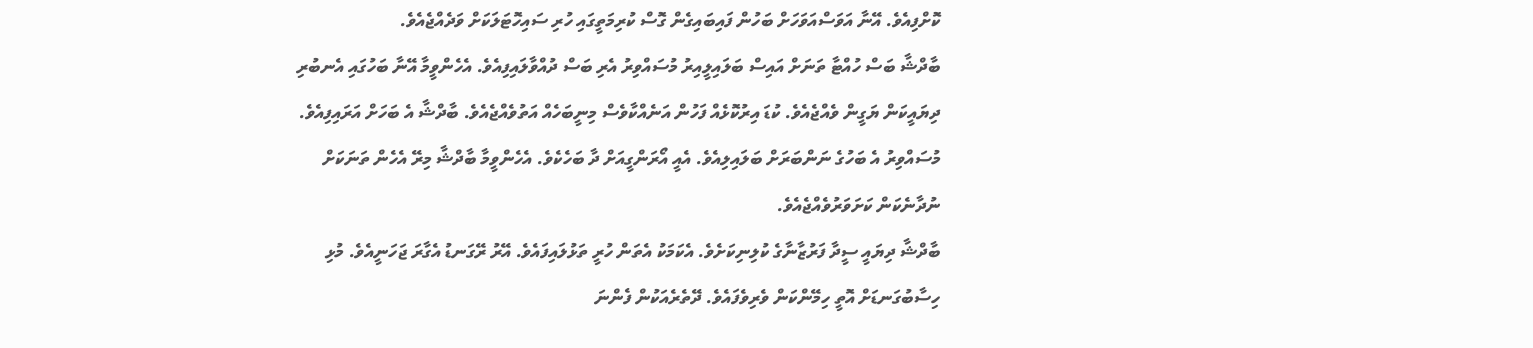ކޮށްފިއެވެ. އޭނާ އަވަސްއަވަހަށް ބަހުން ފައިބައިގެން ގޮސް ކުރިމަތީގައި ހުރި ސައިހޮޓަލަކަށް ވަދެއްޖެއެވެ.
ބާދްޝާ ބަސް ހުއްޓާ ތަނަށް އައިސް ބަލައިލީއިރު މުސައްވިރު އެރި ބަސް ދުއްވާލައިފިއެވެ. އެހެންވީމާ އޭނާ ބަހުގައި އެނބުރި ދިޔައީކަން ޔަގީން ވެއްޖެއެވެ. ކުޑަ އިރުކޮޅެއް ފަހުން އަނެއްކާވެސް މިނީބަހެއް އަތުވެއްޖެއެވެ. ބާދްޝާ އެ ބަހަށް އަރައިފިއެވެ. މުސައްވިރު އެ ބަހުގެ ނަންބަރަށް ބަލައިލިއެވެ. އެއީ އޯރަންގީއަށް ދާ ބަހެކެވެ. އެހެންވީމާ ބާދްޝާ މިރޭ އެހެން ތަނަކަށް ނުދާނެކަން ކަށަވަރުވެއްޖެއެވެ.
ބާދްޝާ ދިޔައީ ސީދާ ފަރުޒާނާގެ ކުލިނިކަށެވެ. އެކަމަކު އެތަން ހުރީ ތަޅުލައިފައެވެ. އޭރު ރޭގަނޑު އެގާރަ ޖަހަނީއެވެ. މުޅި ހިސާބުގަނޑަށް އޮތީ ހިމޭންކަން ވެރިވެފައެވެ. ދޭތެރެއަކުން ފެންނަ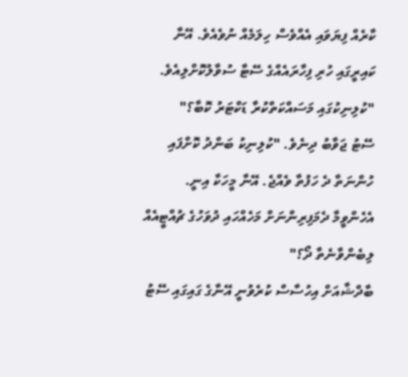ކާރެއް ފިޔަވައި އެއްވެސް ހިލަމެއް ނުވެއެވެ. އޭނާ ކައިރީގައި ހުރި ފިހާރައެއްގެ ސޭޓާ ސުވާލުކޮށްލިއެވެ. "ކުލިނިކުގައި މަސައްކަތްކުރާ ޑަކްޓަރު ކޮބާ؟"
ސޭޓު ޖަވާބު ދިނެވެ. "ކުލިނިކު ބަންދު ކޮށްފައި ހުންނަތާ ދެ ހަފުތާ ވެއްޖެ. އޭނާ މީހަކާ އިނީ. އެހެންވީމާ ދެމަފިރިންނަށް މަހެއްހައި ދުވަހުގެ ޗުއްޓީއެއް ލިބެންވާނެތާ ދޯ؟"
ބާދްޝާއަށް އިހުސާސް ކުރެވުނީ އޭނާގެ ގައިގައި ސޭޓު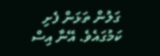ގަލުން ތަޅަން ފެށި ކަމުގައެވެ. އޭނާ އިސް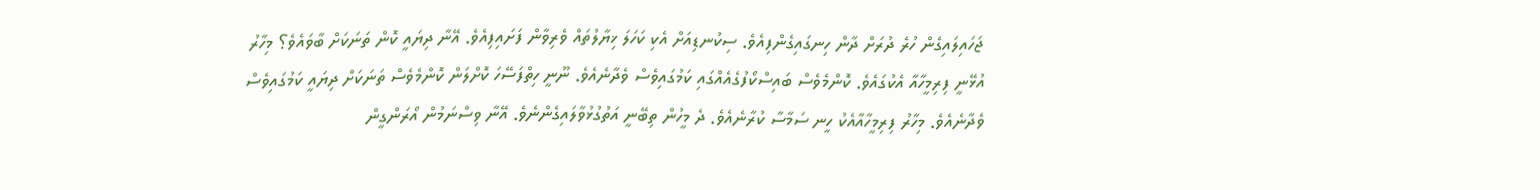ޖަހައިލައިގެން ހުރެ ދުރަށް ދާން ހިނގައިގެންފިއެވެ. ސިކުނޑިއަށް އެކި ކަހަލަ ޚިޔާލުތައް ވެރިވާން ފަށައިފިއެވެ. އޭނާ ދިޔައީ ކޮން ތަނަކަށް ބާވައެވެ؟ މިހާރު އުޅޭނީ ފިރިމީހާއާ އެކުގައެވެ. ކޮންމެވެސް ބައިސްކޯފުގެއެއްގައި ކަމުގައިވެސް ވެދާނެއެވެ. ނޫނީ ހިތްފަސޭހަ ކޮށްލަން ކޮންމެވެސް ތަނަކަށް ދިޔައީ ކަމުގައިވެސް ވެދާނެއެވެ. މިހާރު ފިރިމީހާއާއެކު ހީނ ސަމާސާ ކުރާނެއެވެ. ދެ މީހުން ތިބޭނީ އަތުގުޅުވާލައިގެންނެވެ. އޭނާ ވިސްނަމުން އޯރަންގީން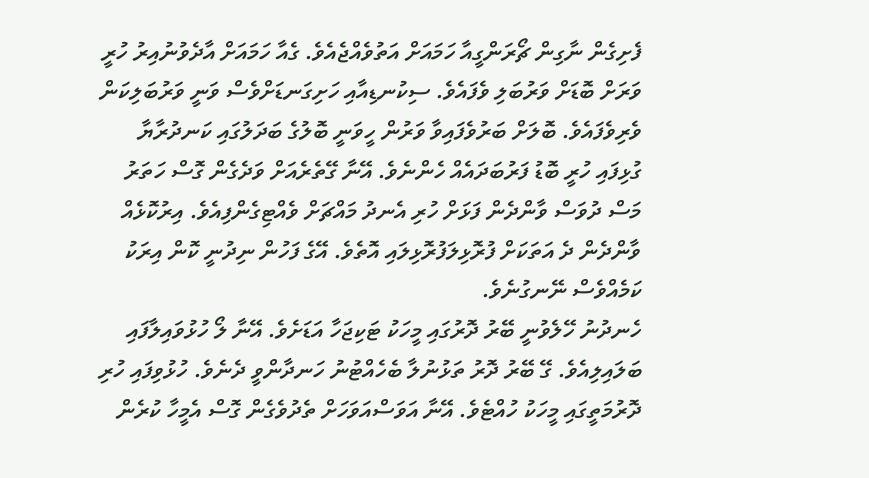ފެށިގެން ނާގިން ޗޯރަންގީއާ ހަމައަށް އަތުވެއްޖެއެވެ. ގެއާ ހަމައަށް އާދެވުނުއިރު ހުރީ ވަރަށް ބޮޑަށް ވަރުބަލި ވެފައެވެ. ސިކުނޑިއާއި ހަށިގަނޑަށްވެސް ވަނީ ވަރުބަލިކަން ވެރިވެފައެވެ. ބޮލަށް ބަރުވެފައިވާ ވަރުން ހީވަނީ ބޮލުގެ ބަދަލުގައި ކަނދުރާޔާ ގުޅިފައި ހުރީ ބޮޑު ފަރުބަދައެއް ހެންނެވެ. އޭނާ ގޭތެރެއަށް ވަދެގެން ގޮސް ހަތަރު މަސް ދުވަސް ވާންދެން ފަޅަށް ހުރި އެނދު މައްޗަށް ވެއްޓިގެންފިއެވެ. އިރުކޮޅެއް ވާންދެން ދެ އަތަކަށް ފުރޮޅިލަފުރޮޅިލައި އޮތެވެ. އޭގެ ފަހުން ނިދުނީ ކޮން އިރަކު ކަމެއްވެސް ނޭނގުނެވެ.
ހެނދުނު ހޭލެވުނީ ބޭރު ދޮރުގައި މީހަކު ޓަކިޖަހާ އަޑަށެވެ. އޭނާ ލޯ ހުޅުވައިލާފައި ބަލައިލިއެވެ. ގޭ ބޭރު ދޮރު ތަޅުނުލާ ބެހެއްޓުނު ހަނދާންވީ ދެނެވެ. ހުޅުވިފައި ހުރި ދޮރުމަތީގައި މީހަކު ހުއްޓެވެ. އޭނާ އަވަސްއަވަހަށް ތެދުވެގެން ގޮސް އެމީހާ ކުރެން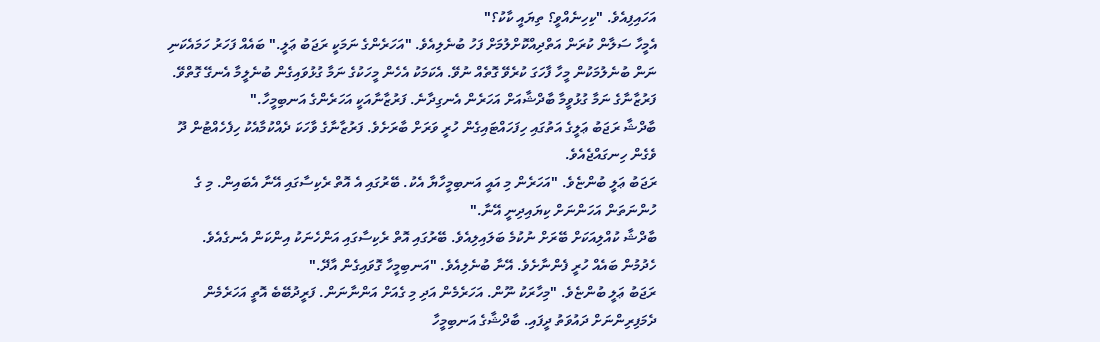އަހައިފިއެވެ. "ކިހިނެއްވީ؟ ތިޔައީ ކާކު؟"
އެމީހާ ސަލާން ކުރަން އަތްދިއްކޮށްލުމަށް ފަހު ބުނެލިއެވެ. "އަހަރެންގެ ނަމަކީ ރަޖަބު ޢަލީ." ބައެއް ފަހަރު ހަމައެކަނި ނަން ބުނެލުމަކުން މީހާ ފާހަގަ ކުރެވޭ ގޮތެއް ނުވޭ. އެކަމަކު އެހެން މީހަކުގެ ނަމާ ގުޅުވައިގެން ބުނެލީމާ އެނގޭ ގޮތްވޭ. ފަރުޒާނާގެ ނަމާ ގުޅުވީމާ ބާދްޝާއަށް އަހަރެން އެނގިދާނެ. ފަރުޒާނާއަކީ އަހަރެންގެ އަނބިމީހާ."
ބާދްޝާ ރަޖަބު ޢަލީގެ އަތުގައި ހިފަހައްޓައިގެން ހުރީ ވަރަށް ބާރަށެވެ. ފަރުޒާނާގެ ވާހަކަ ދެއްކުމާއެކު ހިފެހެއްޓުން ދޫ ވެގެން ހިނގައްޖެއެވެ.
ރަޖަބު ޢަލީ ބުންޏެވެ. "އަހަރެން މި އައީ އަނބިމީހާޔާ އެކު. ބޭރުގައި އެ އޮތް ރެކިސާގައި އޭނާ އެބައިން. މި ގެ ހުންނަތަން އަހަންނަށް ކިޔައިދިނީ އޭނާ."
ބާދްޝާ ކުއްލިއަކަށް ބޭރަށް ނުކުމެ ބަލައިލިއެވެ. ބޭރުގައި އޮތް ރެކިސާގައި އަންހެނަކު އިންކަން އެނގެއެވެ. ހެދުމުން ބައެއް ހުރީ ފެންނާށެވެ. އޭނާ ބުނެލިއެވެ. "އަނބިމީހާ ގޮވައިގެން އާދޭ."
ރަޖަބު ޢަލީ ބުންޏެވެ. "މިހާރަކު ނޫން. އަހަރެމެން އަދި މި ގެއަށް އަންނާނަން. ފަރީދުބޭބެ އޮތީ އަހަރެމެން ދެމަފިރިންނަށް ދައުވަތު ދީފައި. ބާދްޝާގެ އަނބިމީހާ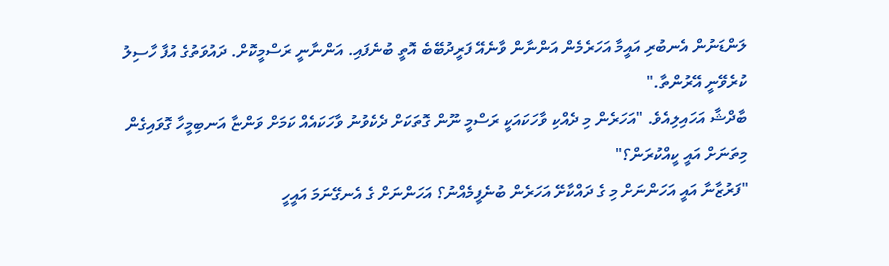ލަންޑަނުން އެނބުރި އައީމާ އަހަރެމެން އަންނާން ވާނެއޭ ފަރީދުބޭބެ އޮތީ ބުނެފައި. އަންނާނީ ރަސްމީކޮށް. ދައުވަތުގެ އުފާ ހާސިލު ކުރެވޭނީ އޭރުންތާ."
ބާދްޝާ އަހައިލިއެވެ. "އަހަރެން މި ދެއްކި ވާހަކައަކީ ރަސްމީ ނޫން ގޮތަކަށް ދެކެވުނު ވާހަކައެއް ކަމަށް ވަންޏާ އަނބިމީހާ ގޮވައިގެން މިތަނަށް އައީ ކީއްކުރަން؟"
"ފަރުޒާނާ އައީ އަހަންނަށް މި ގެ ދައްކާށޭ އަހަރެން ބުނެފީމެއްނު؟ އަހަންނަށް ގެ އެނގޭނަމަ އައީހީ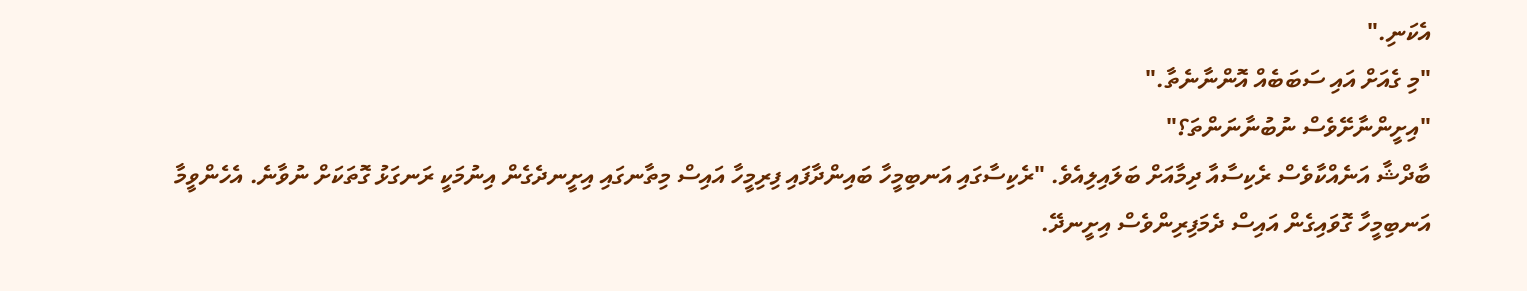އެކަނި."
"މި ގެއަށް އައި ސަބަބެއް އޮންނާނެތާ."
"އިށީންނާށޭވެސް ނުބުނާނަންތަ؟"
ބާދްޝާ އަނެއްކާވެސް ރެކިސާއާ ދިމާއަށް ބަލައިލިއެވެ. "ރެކިސާގައި އަނބިމީހާ ބައިންދާފައި ފިރިމީހާ އައިސް މިތާނގައި އިށީނދެގެން އިނުމަކީ ރަނގަޅު ގޮތަކަށް ނުވާނެ. އެހެންވީމާ އަނބިމީހާ ގޮވައިގެން އައިސް ދެމަފިރިންވެސް އިށީނދޭ.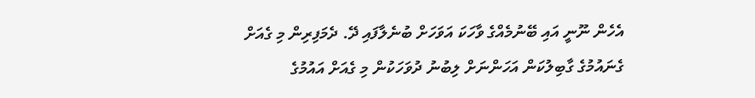އެހެން ނޫނީ އައި ބޭނުމެއްގެ ވާހަކަ އަވަހަށް ބުނެލާފައި ދޭ. ދެމަފިރިން މި ގެއަށް ގެނައުމުގެ ގާބިލުކަން އަހަންނަށް ލިބުނު ދުވަހަކުން މި ގެއަށް އައުމުގެ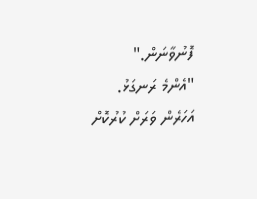ފޮނުވާނަން."
"އެންމެ ރަނގަޅު. އަހަރެން ވަރަށް ކުރުކޮށް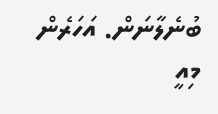ބުނެލާނަން. އަހަރެން މިއީ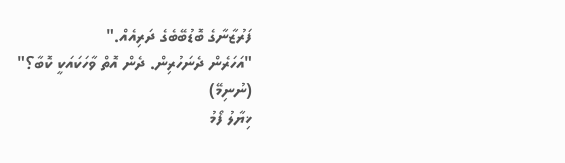ފަރުޒާނާގެ ބޮޑުބޭބެގެ ދަރިއެއް."
"އަހަރެން ދެނަހުރިން. ދެން އޮތް ވާހަކައަކީ ކޮބާ؟"
(ނުނިމޭ)
ޚިޔާލު ފޯމު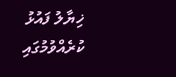ޚިޔާލު ފައުޅު ކުރެއްވުމުގައި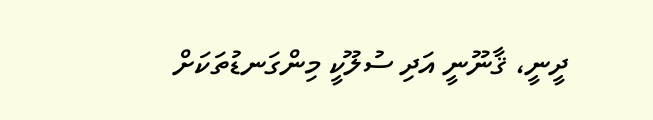ދީނީ، ޤާނޫނީ އަދި ސުލޫކީ މިންގަނޑުތަކަށް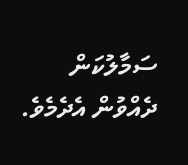ސަމާލުކަން ދެއްވުން އެދެމެވެ.